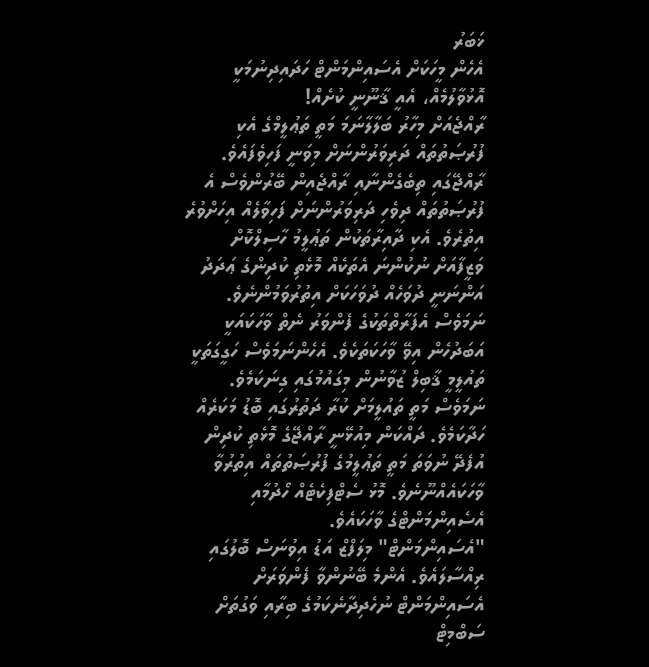ޚަބަރު
އެހެން މީހަކަށް އެސައިންމަންޓް ހަދައިދިނުމަކީ އޮޅުވާލުމެއް، އެއީ ޤާނޫނީ ކުށެއް!
ރާއްޖެއަށް މިހާރު ބަލާލާނަމަ މަތީ ތަޢުލީމްގެ އެކި ފުރުޞަތުތައް ދަރިވަރުންނަށް މިވަނީ ފަހިވެފައެވެ. ރާއްޖޭގައި ތިބެގެންނާއި ރާއްޖެއިން ބޭރުންވެސް އެ ފުރުޞަތުތައް ދިވެހި ދަރިވަރުންނަށް ފަހިވާލެއް އިހަށްވުރެ އިތުރެވެ. އެކި ދާއިރާތަކުން ތަޢުލީމު ހާސިލްކޮށް ވަޒީފާއަށް ނުކުންނަ އެތަކެއް މޮޅެތި ކުދިންގެ ޢަދަދު އަންނަނީ ދުވަހެއް ދުވަހަކަށް އިތުރުވަމުންނެވެ.
ނަމަވެސް އެފަރާތްތަކުގެ ފެންވަރު ނެތް ވާހަކައަކީ އަބަދުހެން އިވޭ ވާހަކަތަކެވެ. އެހެންނަމަވެސް ހަގީގަތަކީ ތައުލީމީ ޤާބިލް ޒުވާނުން މިގައުމުގައި ގިނަކަމެވެ. ނަމަވެސް މަތީ ތައުލީމަށް ކުރާ ދަތުރުގައި ބޮޑު މަކަރެއް ހަދާކަމެވެ. ދައްކަން މިއުޅޭނީ ރާއްޖޭގެ މޮޅެތި ކުދިން އުފެދޭ ނުވަތަ މަތީ ތަޢުލީމުގެ ފުރުޞަތުތައް އިތުރުވާ ވާހަކައެއްނޫނެވެ. މޮޅު ސެޓްފިކެޓެއް ހޯދުމާއި އެސެއިންމަންޓްގެ ވާހަކައެވެ.
"އެސައިންމަންޓް" މިލަފްޒް އަޑު އިވުނަސް ބޮލުގައި ރިއްސާލައެވެ. އެންމެ ބޭނުންވާ ފެންވަރަށް އެސައިންމަންޓް ނުހެދިދާނެކަމުގެ ބިރާއި ވަގުތަށް ސަބްމިޓް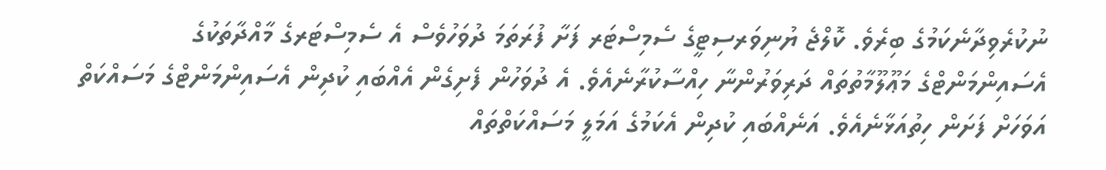ނުކުރެވިދާނެކަމުގެ ބިރެވެ. ކޮލްޖެ ޔުނިވަރސިޓީގެ ސެމިސްޓަރ ފަށާ ފުރަތަމަ ދުވަހުވެސް އެ ސެމިސްޓަރގެ މާއްދާތަކުގެ އެސައިންމަންޓްގެ މަޢޫލޫމާތުތައް ދަރިވަރުންނާ ހިއްސާކުރާނެއެވެ. އެ ދުވަހުން ފެށިގެން އެއްބައި ކުދިން އެސައިންމަންޓްގެ މަސައްކަތް އަވަހަށް ފަށަން ހިތުއަޅާނެއެވެ. އަނެއްބައި ކުދިން އެކަމުގެ އަމަލީ މަސައްކަތްތައް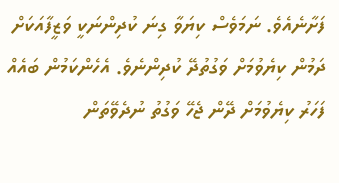ފަށާނެއެވެ. ނަމަވެސް ކިޔަވާ ގިނަ ކުދިންނަކީ ވަޒީފާއަކަށް ދަމުން ކިޔެވުމަށް ވަގުތުދޭ ކުދިންނެވެ. އެހެންކަމުން ބައެއް ފަހަރު ކިޔެވުމަށް ދޭން ޖެހޭ ވަގުތު ނުދެވޭތަން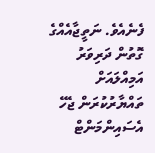ފެނެއެވެ. ނަތީޖާއެއްގެ ގޮތުން ދަރިވަރު އަމިއްލައަށް ތައްޔާރުކުރަން ޖެހޭ އެސައިންމަންޓް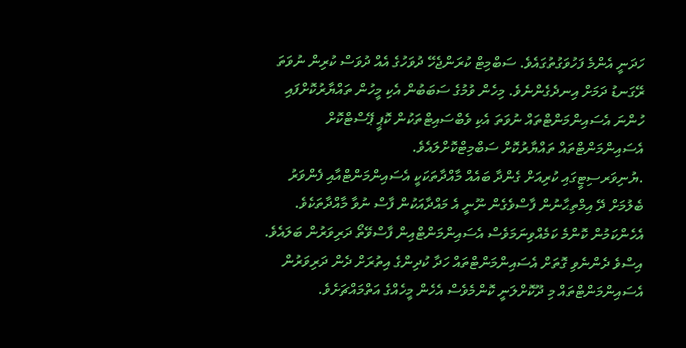ހަދަނީ އެންމެ ފަހުވަގުތުގައެވެ. ސަބްމިޓް ކުރަންޖެހޭ ދުވަހުގެ އެއް ދުވަސް ކުރިން ނުވަތަ ރޭގަނޑު ދަމަށް އިނދެގެންނެވެ. މިހެން ވުމުގެ ސަބަބުން އެކި މީހުން ތައްޔާރުކޮށްފައި ހުންނަ އެސައިންމަންޓްތައް ނުވަތަ އެކި ވެބްސައިޓްތަކުން ކޮޕީ ޕޭސްޓްކޮށް އެސައިންމަންޓްތައް ތައްޔާރުކޮށް ސަބްމިޓްކޮށްލައެވެ.
.ޔުނިވަރސިޓީގައި ކުރިއަށް ގެންދާ ބައެއް މާއްދާތަކަކީ އެސައިންމަންޓްއާއި ފެންވަރު ބެލުމަށް ދޭ އިމްތިޙާނުން ފާސްވެގެން ނޫނީ އެ މައްދާއަކުން ފާސް ނުވާ މާއްދާތަކެވެ. އެހެންކަމުން ކޮންމެ ކަމެއްވިނަމަވެސް އެސައިންމަންޓްއިން ފާސްވޭތޯ ދަރިވަރުން ބަލައެވެ. އިސްވެ ދެންނެވި ގޮތަށް އެސައިންމަންޓްތައް ހަދާ ކުދިންގެ އިތުރަށް ދެން ދަރިވަރުން އެސައިންމަންޓްތައް މި ދޫކޮށްލަނީ ކޮންމެވެސް އެހެން މީހެއްގެ އަތްމައްޗަށެވެ.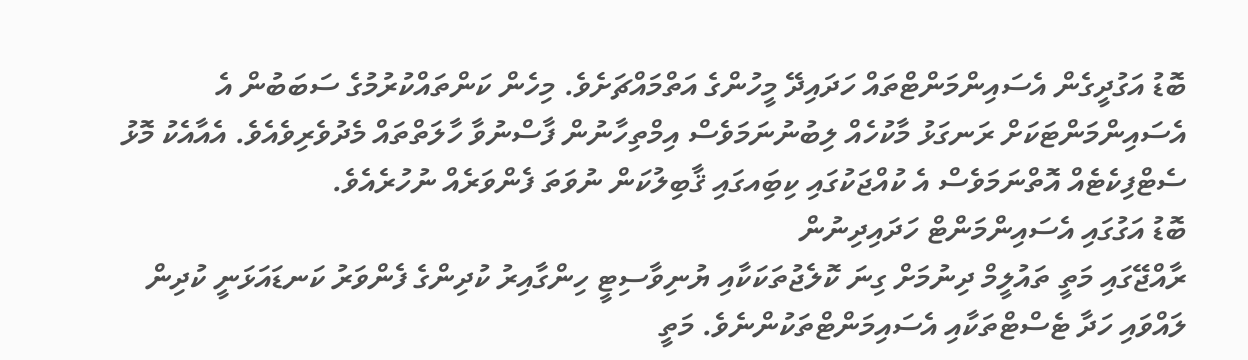ބޮޑު އަގުދީގެން އެސައިންމަންޓްތައް ހަދައިދޭ މީހުންގެ އަތްމައްޗަށެވެ. މިހެން ކަންތައްކުރުމުގެ ސަބަބުން އެ އެސައިންމަންޓަކަށް ރަނގަޅު މާކުހެއް ލިބުނުނަމަވެސް އިމްތިހާނުން ފާސްނުވާ ހާލަތްތައް މެދުވެރިވެއެވެ. އެއާއެކު މޮޅު ސެޓްފިކެޓެއް އޮތްނަމަވެސް އެ ކުއްޖަކުގައި ކިބަިއގައި ޤާބިލުކަން ނުވަތަ ފެންވަރެއް ނުހުރެއެވެ.
ބޮޑު އަގުގައި އެސައިންމަންޓް ހަދައިދިނުން
ރާއްޖޭގައި މަތީ ތައުލީމް ދިނުމަށް ގިނަ ކޮލެޖުތަކަކާއި ޔުނިވާސިޓީ ހިންގާއިރު ކުދިންގެ ފެންވަރު ކަނޑައަޅަނީ ކުދިން ލައްވައި ހަދާ ޓެސްޓްތަކާއި އެސައިމަންޓްތަކުންނެވެ. މަތީ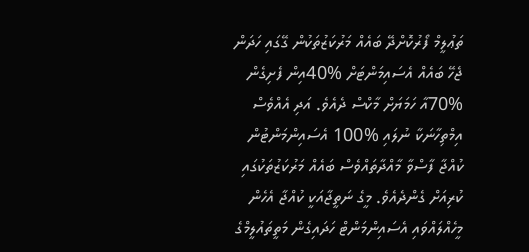ތަޢުލީމް ފޯރުކޮށްދޭ ބައެއް މަރުކަޒުތަކުން ގޭގައި ހަދަން ޖެހޭ ބައެއް އެސައިމަންޓަށް %40އިން ފެށިގެން %70އާ ހަމަޔަށް މާކްސް ދެއެވެ. އަދި އެއްވެސް އިމްތިހާނަކާ ނުލައި %100 އެސައިންމަންޓުން ކުއްޖާ ފާސްވާ މާއްދާތައްވެސް ބައެއް މަރުކަޒުތަކުގައި ކުރިއަށް ގެންދެއެވެ. މީގެ ނަތީޖާއަކީ ކުއްޖާ އެހެން މީހެއްލައްވައި އެސައިންމަންޓް ހަދައިގެން މަތީތައުލީމްގެ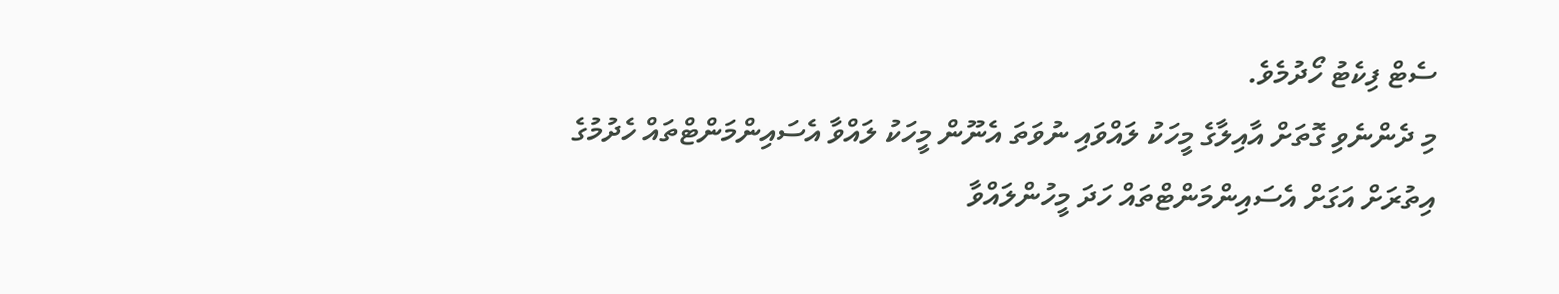ސެޓް ފިކެޓު ހޯދުމެވެ.
މި ދެންނެވި ގޮތަށް އާއިލާގެ މީހަކު ލައްވައި ނުވަތަ އެނޫން މީހަކު ލައްވާ އެސައިންމަންޓްތައް ހެދުމުގެ އިތުރަށް އަގަށް އެސައިންމަންޓްތައް ހަދަ މީހުންލައްވާ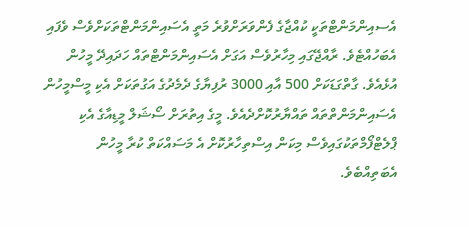އެސއިންމަންޓްތަކީ ކުއްޖާގެ ފެންވަރަށްވުރެ މަތީ އެސައިންމަންޓްތަކަށްވެސް ވެފައި އެބަހުއްޓެވެ. ރާއްޖޭގައި މިހާރުވެސް އަގަށް އެސައިންމަންޓްތައް ހަދައިދޭ މީހުން އުޅެއެވެ. ގާތްގަޑަކަށް 500 އާއި 3000 ރުފިޔާގެ ދެމެދުގެ އަގުތަކަށް އެކި މީސްމީހުން އެސައިންމަންތްތައް ތައްޔާރުކޮށްދެއެވެ. މީގެ އިތުރަށް ސޯޝަލް މީޑިއާގެ އެކި ޕްލެޓްފޯމްތަކުގައިވެސް މިކަން އިސްތިހާރުކޮށް އެ މަސައްކަތް ކުރާ މީހުން އެބަތިއްބެވެ.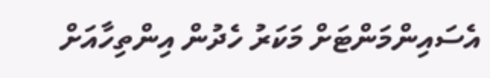އެސައިންމަންޓަށް މަކަރު ހެދުން އިންތިހާއަށް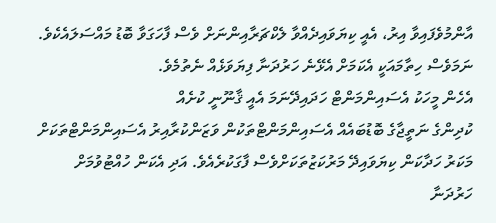އާންމުވެފައިވާ އިރު، އެއީ ކިޔަވައިދެއްވާ ލެކްޗަރާއިންނަށް ވެސް ފާހަގަވާ ބޮޑު މައްސަލައެކެވެ. ނަމަވެސް ހިތާމައަކީ އެކަމަށް އެޅޭނެ ހަރުދަނާ ފިޔަވަޅެއް ނެތުމެވެ.
އެހެން މީހަކު އެސައިންމަންޓް ހަދައިދޭނަމަ އެއީ ޤާނޫނީ ކުށެއް
ކުދިންގެ ނަތީޖާގެ ބޮޑުބައެއް އެސައިންމަންޓްތަކުން ވަޒަންކުރާއިރު އެސައިންމަންޓްތަކަށް މަކަރު ހަދާކަން ކިޔަވައިދޭ މަރުކަޒުތަކަށްވެސް ފާގަކުރެއެވެ. އަދި އެކަން ހުއްޓުވުމަށް ހަރުދަނާ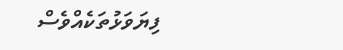ފިޔަވަޅުތަކެއްވެސް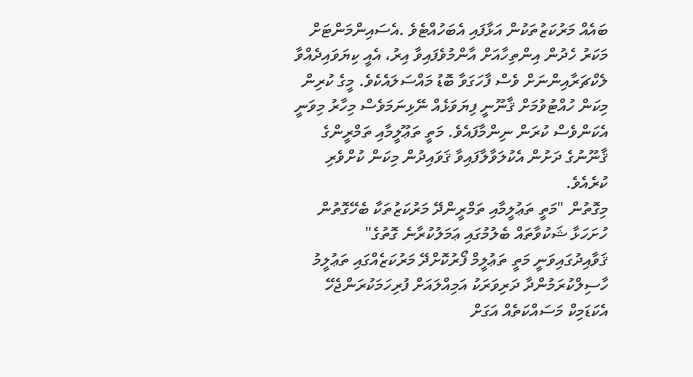ބައެއް މަރުކަޒުތަކުން އަޅާފައި އެބަހުއްޓެވެ .އެސައިންމަންޓަށް މަކަރު ހެދުން އިންތިހާއަށް އާންމުވެފައިވާ އިރު، އެއީ ކިޔަވައިދެއްވާ ލެކްޗަރާއިންނަށް ވެސް ފާހަގަވާ ބޮޑު މައްސަލައެކެވެ. މީގެ ކުރިން މިކަން ހުއްޓުވުމަށް ޤާނޫނީ ފިޔަވަޅެއް ނޭޅިނަމަވެސް މިހާރު މިވަނީ އެކަންވެސް ކުރަން ނިންމާފައެވެ. މަތީ ތަޢޫލީމާއި ތަމްރީންގެ ޤާނޫނުގެ ދަށުން އެކުލަވާލާފައިވާ ޤަވައިދުން މިކަން ކުށްވެރި ކުރެއެވެ.
މިގޮތުން "މަތީ ތަޢުލީމާއި ތަމްރީންދޭ މަރުކަޒުތަކާ ބެހޭގޮތުން ހުށަހަޅާ ޝަކުވާތައް ބެލުމުގައި ޢަމަލުކުރާނެ ގޮތުގެ" ޤަވާއިދުގައިވަނީ މަތީ ތަޢުލީމް ފޯރުކޮށްދޭ މަރުކަޒެއްގައި ތަޢުލީމު ހާސިލްކުރަމުންދާ ދަރިވަރަކު އަމިއްލައަށް ފުރިހަމަކުރަންޖެހޭ އެކަޑަމިކް މަސައްކަތެއް އަގަށް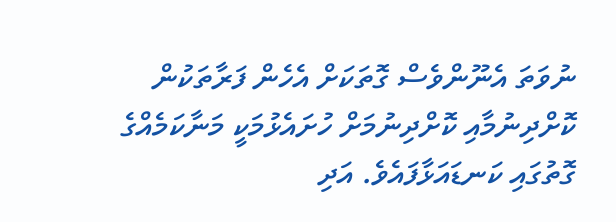ނުވަތަ އެނޫންވެސް ގޮތަކަށް އެހެން ފަރާތަކުން ކޮށްދިނުމާއި ކޮށްދިނުމަށް ހުށައެޅުމަކީ މަނާކަމެއްގެ ގޮތުގައި ކަނޑައަޅާފައެވެ. އަދި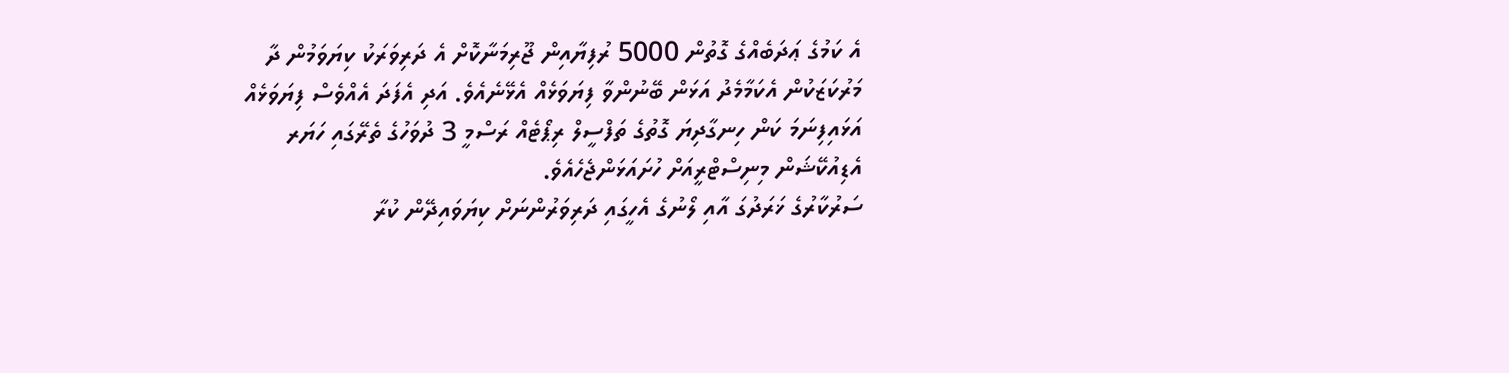އެ ކަމުގެ ޢަދަބެއްގެ ގޮތުން 5000 ރުފިޔާއިން ޖޫރިމަނާކޮށް އެ ދަރިވަރަކު ކިޔަވަމުން ދާ މަރުކަޒަކުން އެކަމާމެދު އަޅަން ބޭނުންވާ ފިޔަވަޅެއް އެޅޭނެއެވެ. އަދި އެފަދަ އެއްވެސް ފިޔަވަޅެއް އަޅައިފިނަމަ ކަން ހިނގާދިޔަ ގޮތުގެ ތަފްސީލް ރިޕޯޓެއް ރަސްމީ 3 ދުވަހުގެ ތެރޭގައި ހަޔަރ އެޑިއުކޭޝަން މިނިސްޓްރީއަށް ހުށައަޅަންޖެހެއެވެ.
ސަރުކާރުގެ ޚަރަދުގަ އާއި ލޯނުގެ އެހީގައި ދަރިވަރުންނަށް ކިޔަވައިދޭން ކުރާ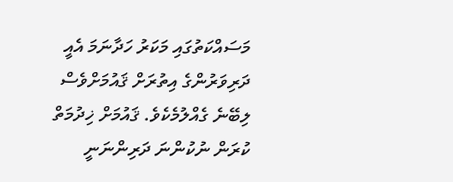މަސައްކަތުގައި މަކަރު ހަދާނަމަ އެއީ ދަރިވަރުންގެ އިތުރަށް ޤައުމަށްވެސް ލިބޭނެ ގެއްލުމެކެވެ. ޤައުމަށް ޚިދުމަތް ކުރަން ނުކުންނަ ދަރިންނަނީ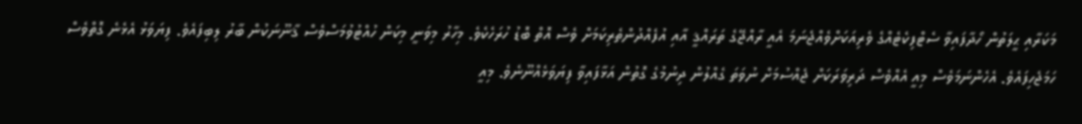މަކަރާއި ޙީލަތުން ހޯދާފައިވާ ސެޓްފިކެޓެއްގެ ވެރިއަކަށްވެއްޖެނަމަ އެއީ ރާއްޖޭގެ ތަރައްޤީ އާއި އުފެއްދުންތެރިކަމަށް ވެސް އޮތް ބޮޑު ހުރަހެކެވެ. މިހާރު މިވަނީ މިކަން ހުއްޓުވުމަސްވެސް ޤާނޫނަކުން ބާރު ލިބިފައެވެ. ފިޔަވަޅު އެޅެނެ ގޮތްވެސް ހަމަޖެހިފައެވެ. އެހެންނަމަވެސް މިއީ އެއްވެސް ދަރިވަރަކަށް ޖެއްސުމަށް ނުވަތަ ގެއްލުން ދިނުމުގެ ގޮތުން އަޅާފައިވާ ފިޔަވަޅެއްނޫނެވެ. މިއީ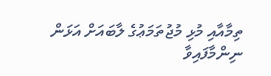ތިމާއާއި މުޅި މުޖުތަމަޢުގެ ލާބައަށް އަޅަން ނިންމާފައިވާ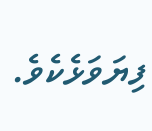ފިޔަވަޅެކެވެ.